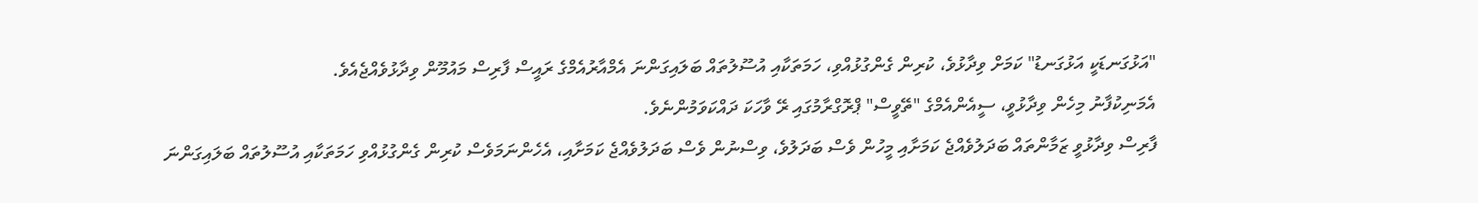"އަޅުގަނޑަކީ އަޅުގަނޑު" ކަމަށް ވިދާޅުވެ، ކުރިން ގެންގުޅުއްވި، ހަމަތަކާއި އުސޫލުތައް ބަލައިގަންނަ އެމްއާރުއެމްގެ ރައީސް ފާރިސް މައުމޫން ވިދާޅުވެއްޖެއެވެ.
އެމަނިކުފާނު މިހެން ވިދާޅުވީ، ސީއެންއެމްގެ "ތޭވީސް" ޕްރޮގްރާމުގައި ރޭ ވާހަކަ ދައްކަވަމުންނެވެ.
ފާރިސް ވިދާޅުވީ ޒަމާންތައް ބަދަލުވެއްޖެ ކަމަށާއި މީހުން ވެސް ބަދަލުވެ، ވިސްނުން ވެސް ބަދަލުވެއްޖެ ކަމަށާއި، އެހެންނަމަވެސް ކުރިން ގެންގުޅުއްވި ހަމަތަކާއި އުސޫލުތައް ބަލައިގަންނަ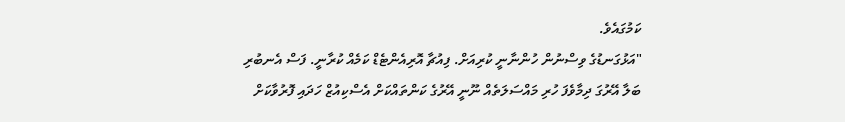ކަމުގައެވެ.
"އަޅުގަނޑުގެ ވިސްނުން ހުންނާނީ ކުރިއަށް. ފިއުޗާ އޮރިއެންޓެޑް ކަމެއް ކުރާނީ. ފަސް އެނބުރި ބަލާ އޭރުގަ ދިމާވެފަ ހުރި މައްސަލަތެއް ނޫނީ އޭރުގެ ކަންތައްކަށް އެސްކިއުޒް ހަދައި ފޮރުވާކަށް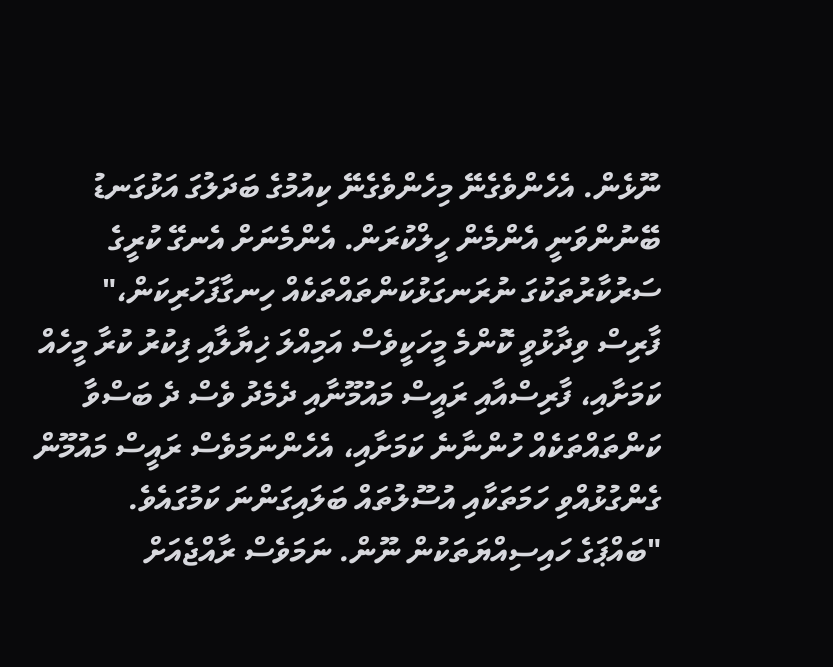ނޫޅެން. އެހެންވެގެނޭ މިހެންވެގެނޭ ކިއުމުގެ ބަދަލުގަ އަޅުގަނޑު ބޭނުންވަނީ އެންމެން ހީލްކުރަން. އެންމެނަށް އެނގޭ ކުރީގެ ސަރުކާރުތަކުގަ ނުރަނގަޅުކަންތައްތަކެއް ހިނގާފަހުރިކަން،"
ފާރިސް ވިދާޅުވީ ކޮންމެ މީހަކީވެސް އަމިއްލަ ޚިޔާލާއި ފިކުރު ކުރާ މީހެއް ކަމަށާއި، ފާރިސްއާއި ރައީސް މައުމޫނާއި ދެމެދު ވެސް ދެ ބަސްވާ ކަންތައްތަކެއް ހުންނާނެ ކަމަށާއި، އެހެންނަމަވެސް ރައީސް މައުމޫން ގެންގުޅުއްވި ހަމަތަކާއި އުސޫލުތައް ބަލައިގަންނަ ކަމުގައެވެ.
"ބައްޕަގެ ހައިސިއްޔަތަކުން ނޫން. ނަމަވެސް ރާއްޖެއަށް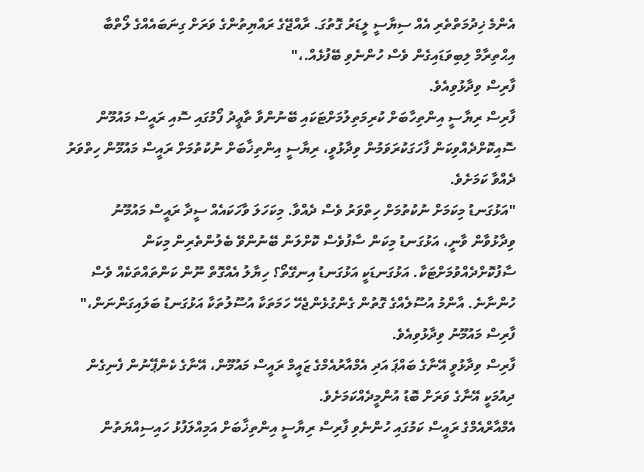އެންމެ ޚިދުމަތްތެރި އެއް ސިޔާސީ ލީޑަރު ގޮތުގަ. ރާއްޖޭގެ ރައްޔިތުންގެ ވަރަށް ގިނަބައެއްގެ ލޯތްބާ އިޙްތިރާމް ލިބިވަޑައިގެން ވެސް ހުންނެވި ބޭފުޅެއް.،"
ފާރިސް ވިދާޅުވިއެވެ.
ފާރިސް ރިޔާސީ އިންތިހާބަށް ކުރިމަތިލުމަށްޓަކައި ބޭނުންވާ ތާޢީދު ފޯމުގައި ސޮއި ރައީސް މައުމޫން ސޮއިކޮށްދެއްވިކަން ފާހަގަކުރަވަމުން ވިދާޅުވީ، ރިޔާސީ އިންތިޚާބަށް ނުކުތުމަށް ރައީސް މައުމޫން ހިތްވަރު ދެއްވާ ކަމަށެވެ.
"އަޅުގަނޑު މިކަމަށް ނުކުތުމަށް ހިތްވަރު ވެސް ދެއްވާ. މިކަހަލަ ވާހަކައެއް ސީދާ ރައީސް މައުމޫނު ވިދާޅުވާން ވާނީ، އަޅުގަނޑު މިކަން ސާފުވެސް ކޮށްލަން ބޭނުންވޭ ބެލުންތެރިން މިކަން ސާފުކޮށްދެއްވުމަށްޓަކާ. އަޅުގަނޑަކީ އަޅުގަނޑު އިނގޭތޯ؟ ހިޔާލު އެއްގޮތް ނޫން ކަންތައްތަކެއް ވެސް ހުންނާނެ. އާންމު އުސޫލެއްގެ ގޮތުން ގެންގުޅެންޖެހޭ ހަމަތަކާ އުސޫލުތަކާ އަޅުގަނޑު ބަލައިގަންނަން،" ފާރިސް މައުމޫނު ވިދާޅުވިއެވެ.
ފާރިސް ވިދާޅުވީ އޭނާގެ ބައްޕަ އަދި އެމްއާރުއެމްގެ ޒައީމް ރައީސް މައުމޫން، އޭނާގެ ކެންޕޭނުން ފެނިގެން ދިއުމަކީ އޭނާގެ ވަރަށް ބޮޑު އުންމީދެއްކަމަށެވެ.
އެމްއާރްއެމްގެ ރައީސް ކަމުގައި ހުންނެވި ފާރިސް ރިޔާސީ އިންތިޚާބަށް އަމިއްލަފުޅު ހައިސިއްޔަތުން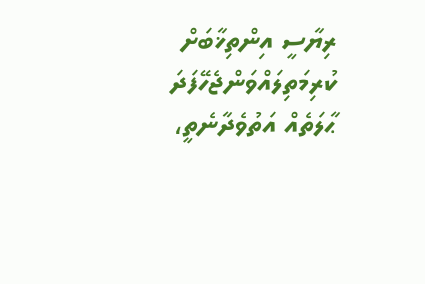ރިޔާސީ އިންތިޚާބަށް ކުރިމަތިލައްވަންޖެހޭފަދަ ޙާލަތެއް އަތުވެދާނެތީ،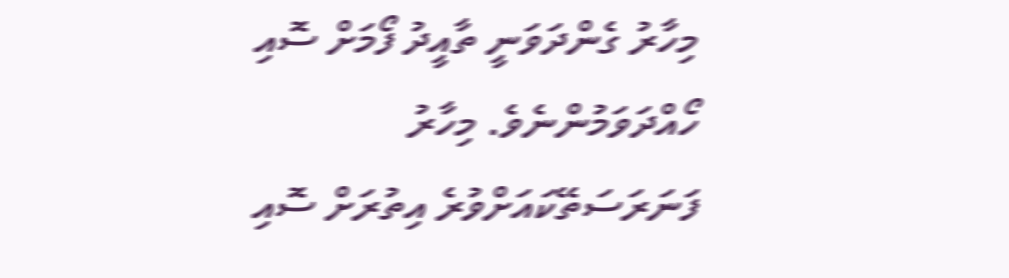މިހާރު ގެންދަވަނީ ތާއީދު ފޯމަށް ސޮއި ހޯއްދަވަމުންނެވެ. މިހާރު ފަނަރަސަތޭކައަށްވުރެ އިތުރަށް ސޮއި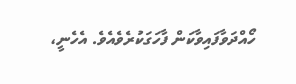ހޯއްދަވާފައިވާކަން ފާހަގަކުރެވެއެވެ. އެހެނީ،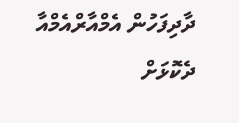ދާދިފަހުން އެމްއާރްއެމްއާ ދެކޮޅަށް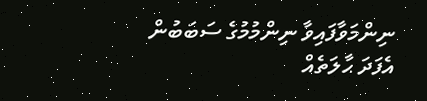ނިންމަވާފައިވާ ނިންމުމުގެ ސަބަބުން އެފަދަ ޙާލަތެއް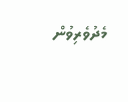މެދުވެރިވުން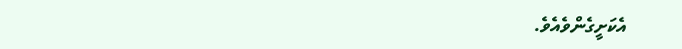އެކަށީގެންވެއެވެ.